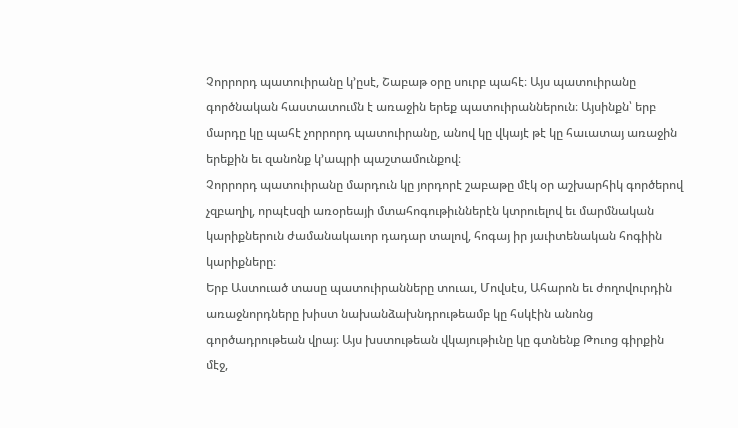Չորրորդ պատուիրանը կ’ըսէ, Շաբաթ օրը սուրբ պահէ։ Այս պատուիրանը գործնական հաստատումն է առաջին երեք պատուիրաններուն։ Այսինքն՝ երբ մարդը կը պահէ չորրորդ պատուիրանը, անով կը վկայէ թէ կը հաւատայ առաջին երեքին եւ զանոնք կ’ապրի պաշտամունքով։
Չորրորդ պատուիրանը մարդուն կը յորդորէ շաբաթը մէկ օր աշխարհիկ գործերով չզբաղիլ, որպէսզի առօրեայի մտահոգութիւններէն կտրուելով եւ մարմնական կարիքներուն ժամանակաւոր դադար տալով, հոգայ իր յաւիտենական հոգիին կարիքները։
Երբ Աստուած տասը պատուիրանները տուաւ, Մովսէս, Ահարոն եւ ժողովուրդին առաջնորդները խիստ նախանձախնդրութեամբ կը հսկէին անոնց գործադրութեան վրայ։ Այս խստութեան վկայութիւնը կը գտնենք Թուոց գիրքին մէջ,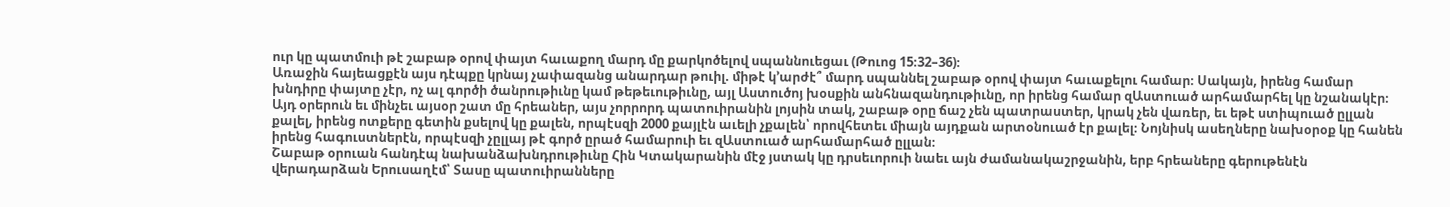ուր կը պատմուի թէ շաբաթ օրով փայտ հաւաքող մարդ մը քարկոծելով սպաննուեցաւ (Թուոց 15։32–36)։
Առաջին հայեացքէն այս դէպքը կրնայ չափազանց անարդար թուիլ. միթէ կ’արժէ՞ մարդ սպաննել շաբաթ օրով փայտ հաւաքելու համար։ Սակայն, իրենց համար խնդիրը փայտը չէր, ոչ ալ գործի ծանրութիւնը կամ թեթեւութիւնը, այլ Աստուծոյ խօսքին անհնազանդութիւնը, որ իրենց համար զԱստուած արհամարհել կը նշանակէր։
Այդ օրերուն եւ մինչեւ այսօր շատ մը հրեաներ, այս չորրորդ պատուիրանին լոյսին տակ, շաբաթ օրը ճաշ չեն պատրաստեր, կրակ չեն վառեր, եւ եթէ ստիպուած ըլլան քալել, իրենց ոտքերը գետին քսելով կը քալեն, որպէսզի 2000 քայլէն աւելի չքալեն՝ որովհետեւ միայն այդքան արտօնուած էր քալել։ Նոյնիսկ ասեղները նախօրօք կը հանեն իրենց հագուստներէն, որպէսզի չըլլայ թէ գործ ըրած համարուի եւ զԱստուած արհամարհած ըլլան։
Շաբաթ օրուան հանդէպ նախանձախնդրութիւնը Հին Կտակարանին մէջ յստակ կը դրսեւորուի նաեւ այն ժամանակաշրջանին, երբ հրեաները գերութենէն վերադարձան Երուսաղէմ՝ Տասը պատուիրանները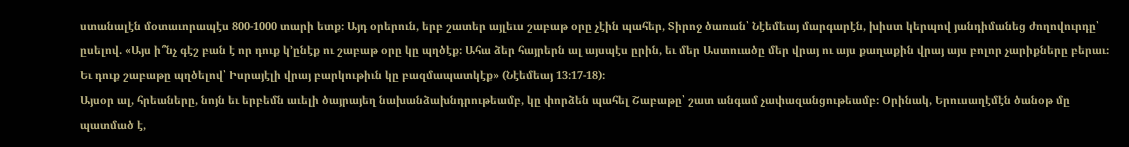ստանալէն մօտաւորապէս 800-1000 տարի ետք։ Այդ օրերուն, երբ շատեր այլեւս շաբաթ օրը չէին պահեր, Տիրոջ ծառան՝ Նէեմեայ մարգարէն, խիստ կերպով յանդիմանեց ժողովուրդը՝ ըսելով. «Այս ի՞նչ գէշ բան է որ դուք կ’ընէք ու շաբաթ օրը կը պղծէք։ Ահա ձեր հայրերն ալ այսպէս ըրին, եւ մեր Աստուածը մեր վրայ ու այս քաղաքին վրայ այս բոլոր չարիքները բերաւ։ Եւ դուք շաբաթը պղծելով՝ Իսրայէլի վրայ բարկութիւն կը բազմապատկէք» (Նէեմեայ 13։17-18)։
Այսօր ալ, հրեաները, նոյն եւ երբեմն աւելի ծայրայեղ նախանձախնդրութեամբ, կը փորձեն պահել Շաբաթը՝ շատ անգամ չափազանցութեամբ։ Օրինակ, Երուսաղէմէն ծանօթ մը պատմած է,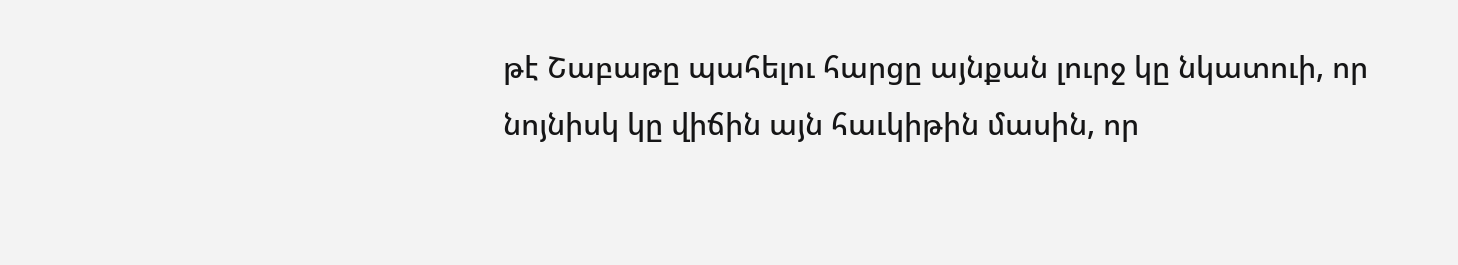թէ Շաբաթը պահելու հարցը այնքան լուրջ կը նկատուի, որ նոյնիսկ կը վիճին այն հաւկիթին մասին, որ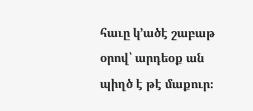հաւը կ’ածէ շաբաթ օրով՝ արդեօք ան պիղծ է թէ մաքուր։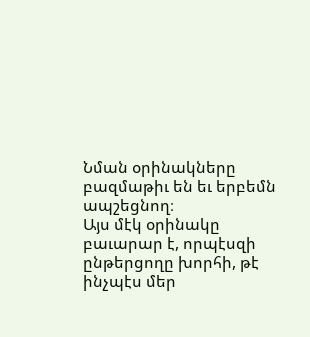Նման օրինակները բազմաթիւ են եւ երբեմն ապշեցնող։
Այս մէկ օրինակը բաւարար է, որպէսզի ընթերցողը խորհի, թէ ինչպէս մեր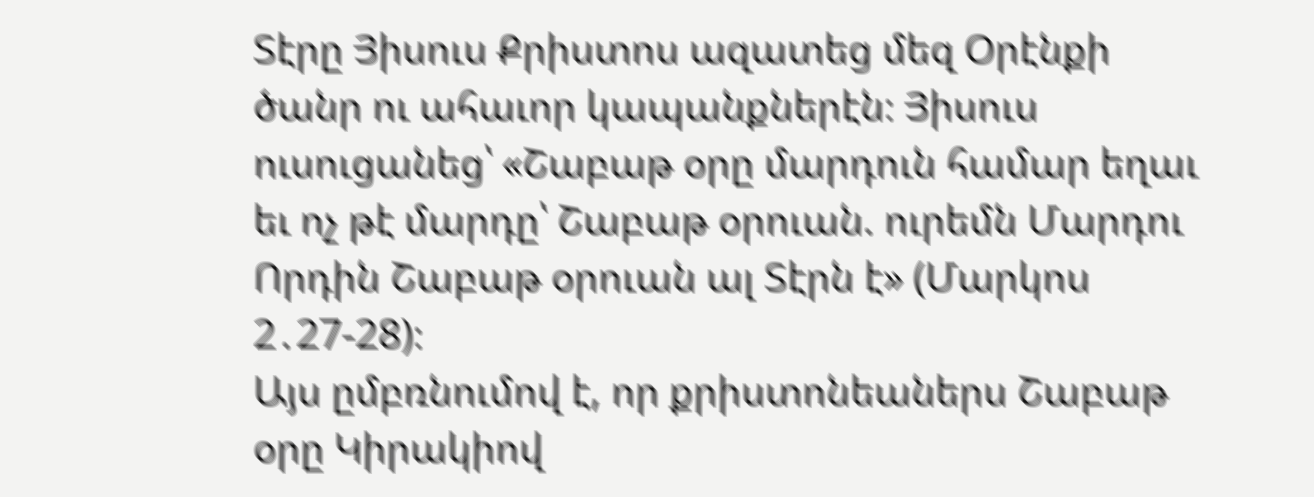Տէրը Յիսուս Քրիստոս ազատեց մեզ Օրէնքի ծանր ու ահաւոր կապանքներէն։ Յիսուս ուսուցանեց՝ «Շաբաթ օրը մարդուն համար եղաւ եւ ոչ թէ մարդը՝ Շաբաթ օրուան. ուրեմն Մարդու Որդին Շաբաթ օրուան ալ Տէրն է» (Մարկոս 2․27-28)։
Այս ըմբռնումով է, որ քրիստոնեաներս Շաբաթ օրը Կիրակիով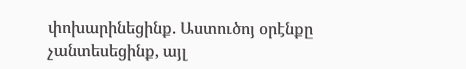փոխարինեցինք. Աստուծոյ օրէնքը չանտեսեցինք, այլ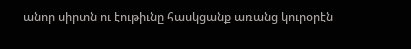անոր սիրտն ու էութիւնը հասկցանք առանց կուրօրէն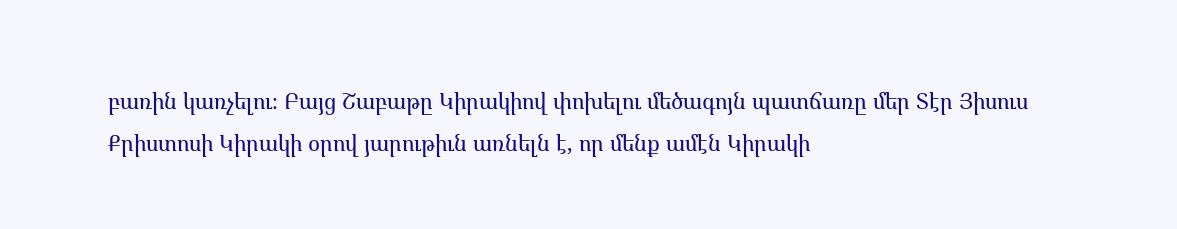բառին կառչելու։ Բայց Շաբաթը Կիրակիով փոխելու մեծագոյն պատճառը մեր Տէր Յիսուս Քրիստոսի Կիրակի օրով յարութիւն առնելն է, որ մենք ամէն Կիրակի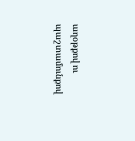աղօթքով ու պաշտամունքով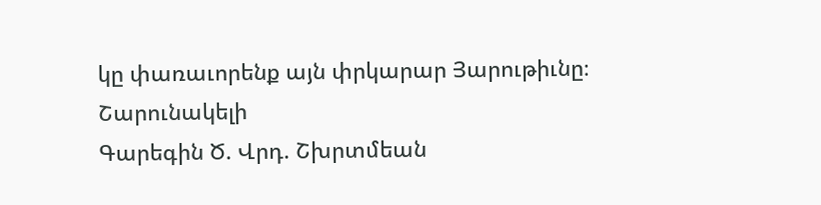կը փառաւորենք այն փրկարար Յարութիւնը։
Շարունակելի
Գարեգին Ծ. Վրդ. Շխրտմեան